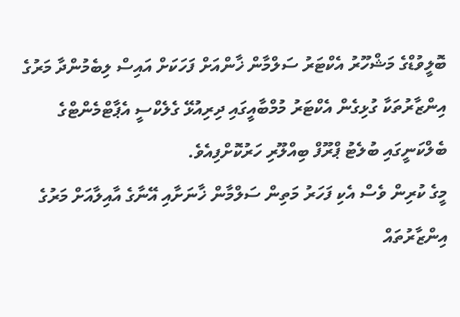ބޮލީވުޑްގެ މަޝްހޫރު އެކްޓަރު ސަލްމާން ޚާންއަށް ފަހަކަށް އައިސް ލިބެމުންދާ މަރުގެ އިންޒާރުތަކާ ގުޅިގެން އެކްޓަރު މުމްބާއީގައި ދިރިއުޅޭ ގެލެކްސީ އެޕާޓްމެންޓްގެ ބެލްކަނީގައި ބުލެޓު ޕްރޫފް ބިއްލޫރި ހަރުކޮށްފިއެވެ.
މީގެ ކުރިން ވެސް އެކި ފަހަރު މަތިން ސަލްމާން ޚާނަށާއި އޭނާގެ އާއިލާއަށް މަރުގެ އިންޒާރުތައް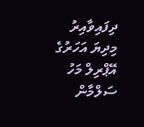ދިފައިވާއިރު މިދިޔަ އަހަރުގެ އޭޕްރިލް މަހު ސަލްމާން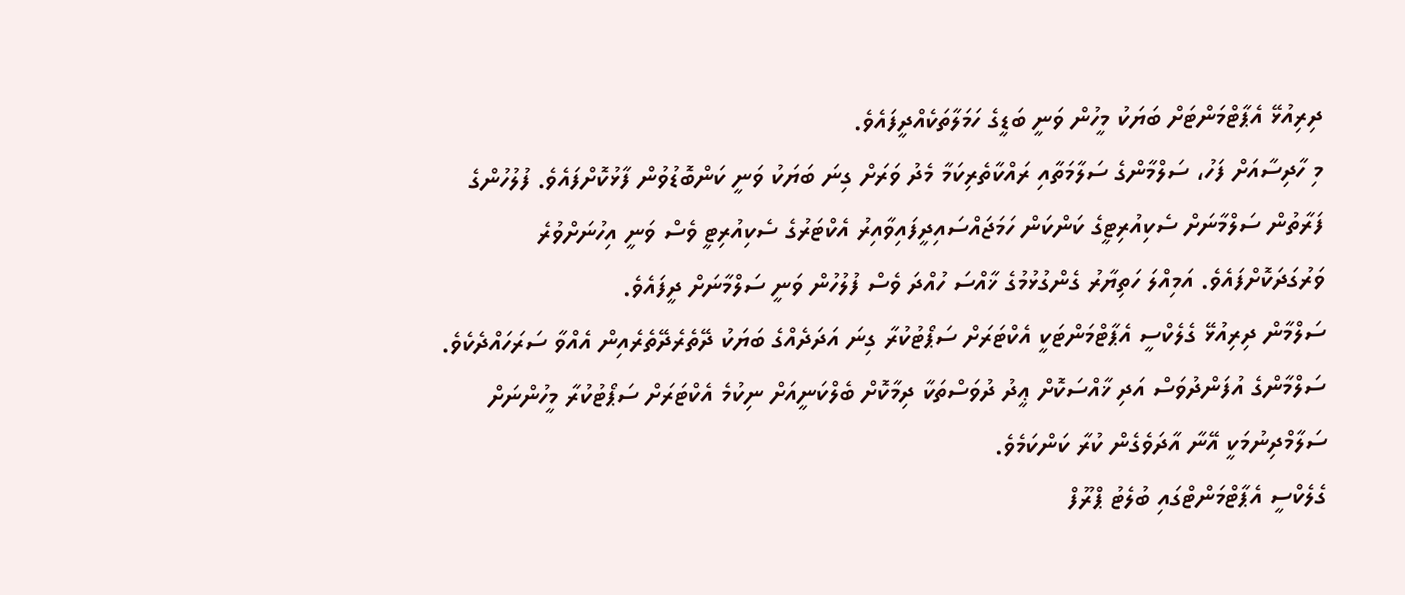ދިރިއުޅޭ އެޕާޓްމަންޓަށް ބަޔަކު މީހުން ވަނީ ބަޑީގެ ހަމަލާތަކެއްދީފައެވެ.
މި ހާދިސާއަށް ފަހު، ސަލްމާންގެ ސަލާމަތާއި ރައްކާތެރިކަމާ މެދު ވަރަށް ގިނަ ބަޔަކު ވަނީ ކަންބޮޑުވުން ފާޅުކޮށްފައެވެ. ފުލުހުންގެ ފަރާތުން ސަލްމާނަށް ސެކިއުރިޓީގެ ކަންކަން ހަމަޖައްސައިދީފައިވާއިރު އެކްޓަރުގެ ސެކިއުރިޓީ ވެސް ވަނީ އިހުނަށްވުރެ ވަރުގަދަކޮށްފައެވެ. އަމިއްލަ ހަތިޔާރު ގެންގުޅުމުގެ ޚާއްސަ ހުއްދަ ވެސް ފުލުހުން ވަނީ ސަލްމާނަށް ދީފައެވެ.
ސަލްމާން ދިރިއުޅޭ ގެލެކްސީ އެޕާޓްމަންޓަކީ އެކްޓަރަށް ސަޕޯޓުކުރާ ގިނަ އަދަދެއްގެ ބަޔަކު ދޭތެރެދޭތެރެއިން އެއްވާ ސަރަހައްދެކެވެ. ސަލްމާންގެ އުފަންދުވަސް އަދި ޚާއްސަކޮށް ޢީދު ދުވަސްތަކާ ދިމާކޮށް ބެލްކަނީއަށް ނިކުމެ އެކްޓަރަށް ސަޕޯޓުކުރާ މީހުންނަށް ސަލާމްދިނުމަކީ އޭނާ އާދަވެގެން ކުރާ ކަންކަމެވެ.
ގެލެކްސީ އެޕާޓްމަންޓްގައި ބުލެޓު ޕްރޫފް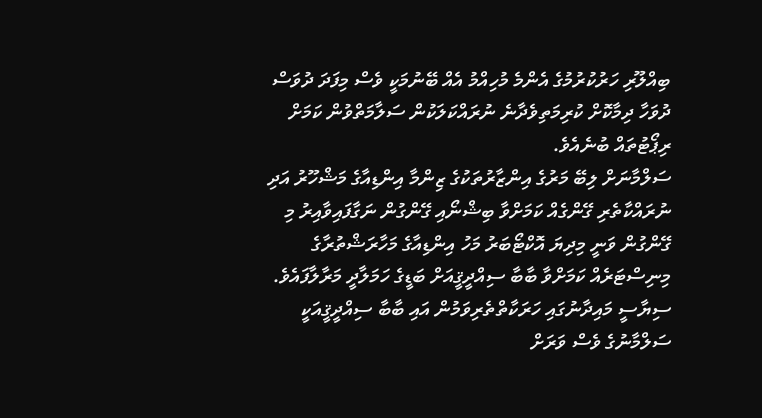ބިއްލޫރި ހަރުކުރުމުގެ އެންމެ މުހިއްމު އެއް ބޭނުމަކީ ވެސް މިފަދަ ދުވަސް ދުވަހާ ދިމާކޮށް ކުރިމަތިވެދާނެ ނުރައްކަލަކުން ސަލާމަތްވުން ކަމަށް ރިޕޯޓުތައް ބުނެއެވެ.
ސަލްމާނަށް ލިބޭ މަރުގެ އިންޒާރުތަކުގެ ޒިންމާ އިންޑިއާގެ މަޝްހޫރު އަދި ނުރައްކާތެރި ގޭންގެއް ކަމަށްވާ ބިޝްނޯއި ގޭންގުން ނަގާފައިވާއިރު މި ގޭންގުން ވަނީ މިދިޔަ އޮކްޓޯބަރު މަހު އިންޑިއާގެ މަހާރަޝްތުރާގެ މިނިސްޓަރެއް ކަމަށްވާ ބާބާ ސިއްދީޤީއަށް ބަޑީގެ ހަމަލާދީ މަރާލާފައެވެ. ސިޔާސީ މައިދާނުގައި ހަރަކާތްތެރިވަމުން އައި ބާބާ ސިއްދީޤީއަކީ ސަލްމާނުގެ ވެސް ވަރަށް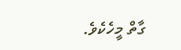ގާތް މީހެކެވެ.